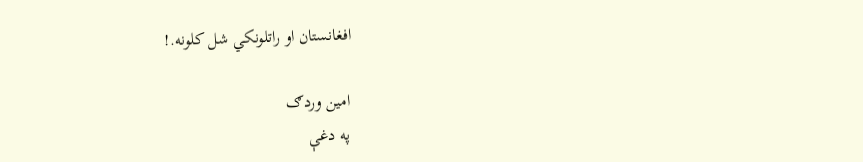افغانستان او راتلونکي شل کلونه.!

امین وردګ
په دغې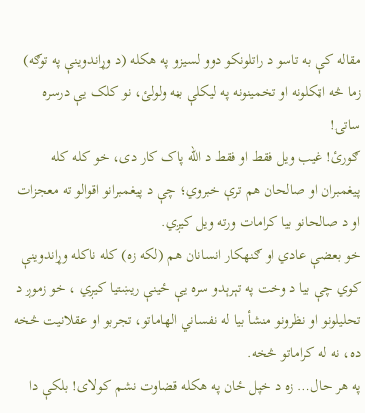مقاله کې به تاسو د راتلونکو دوو لسیزو په هکله (د وړاندوینې په توګه) زما څه اټکلونه او تخمینونه په لیکلې بڼه ولولئ، نو کلک یې درسره ساتۍ!
ګورئ! غیب ویل فقط او فقط د الله پاک کار دی، خو کله کله پیغمبران او صالحان هم ترې خبروي؛ چې د پیغمبرانو اقوالو ته معجزات او د صالحانو بیا کرامات ورته ویل کیږي.
خو بعضې عادي او ګنهکار انسانان هم (لکه زه) کله ناکله وړاندوینې کوي چې بیا د وخت په تېرېدو سره یې ځینې ریښتیا کیږي ، خو زموږ د تحلیلونو او نظرونو منشأ بیا له نفساني الهاماتو، تجربو او عقلانیت څخه ده، نه له کراماتو څخه.
په هر حال… زه د خپل ځان په هکله قضاوت نشم کولای! بلکې دا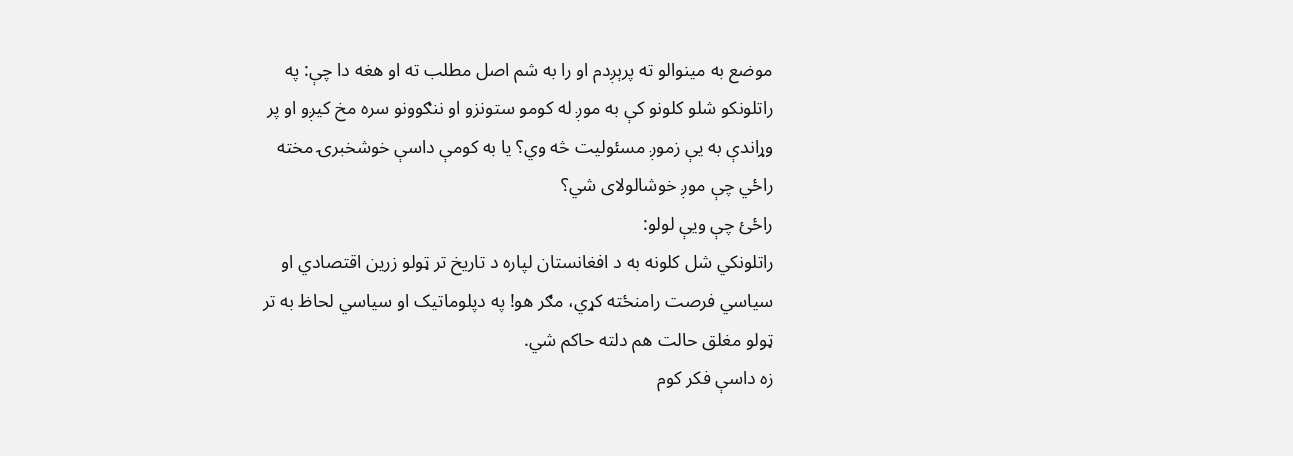موضع به مینوالو ته پرېږدم او را به شم اصل مطلب ته او هغه دا چې: په راتلونکو شلو کلونو کې به موږ له کومو ستونزو او ننګوونو سره مخ کیږو او پر وړاندې به یې زموږ مسئولیت څه وي؟ یا به کومې داسې خوشخبرۍ مخته راځي چې موږ خوشالولای شي؟
راځئ چې ویې لولو:
راتلونکي شل کلونه به د افغانستان لپاره د تاریخ تر ټولو زرین اقتصادي او سیاسي فرصت رامنځته کړي، مګر هو! په دپلوماتیک او سیاسي لحاظ به تر ټولو مغلق حالت هم دلته حاکم شي.
زه داسې فکر کوم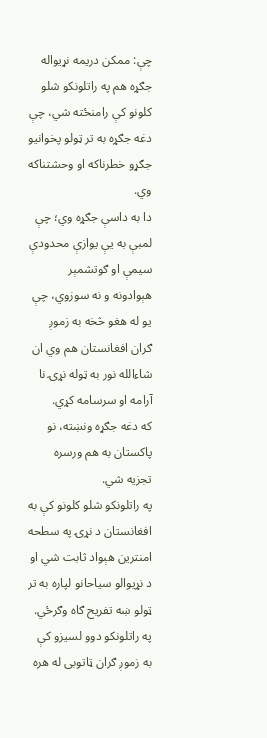چې: ممکن دریمه نړیواله جګړه هم په راتلونکو شلو کلونو کې رامنځته شي، چې دغه جګړه به تر ټولو پخوانیو جګړو خطرناکه او وحشتناکه وي.
دا به داسې جګړه وي؛ چې لمبې به یې یوازې محدودې سیمې او ګوتشمېر هېوادونه و نه سوزوي، چې یو له هغو څخه به زموږ ګران افغانستان هم وي ان شاءالله نور به ټوله نړۍ نا آرامه او سرسامه کړي.
که دغه جګړه ونښته، نو پاکستان به هم ورسره تجزیه شي.
په راتلونکو شلو کلونو کې به افغانستان د نړۍ په سطحه امنترین هېواد ثابت شي او د نړیوالو سیاحانو لپاره به تر ټولو ښه تفریح ګاه وګرځي.
په راتلونکو دوو لسیزو کې به زموږ ګران ټاتوبی له هره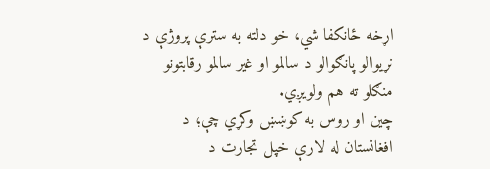اړخه ځانکفا شي، خو دلته به سترې پروژې د نړیوالو پانګوالو د سالمو او غیر سالمو رقابتونو منګلو ته هم ولویږي.
چین او روس به کوښښ وکړي چې؛ د افغانستان له لارې خپل تجارت د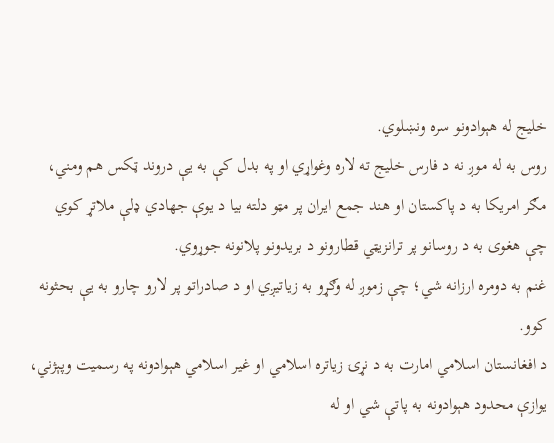خلیج له هېوادونو سره ونښلوي.
روس به له موږ نه د فارس خلیج ته لاره وغواړي او په بدل کې به یې دروند ټکس هم ومني، مګر امریکا به د پاکستان او هند جمع ایران پر مټو دلته بیا د یوې جهادي ډلې ملاتړ کوي چې هغوی به د روسانو پر ترانزیټي قطارونو د بریدونو پلانونه جوړوي.
غنم به دومره ارزانه شي؛ چې زموږ له وګړو به زیاتیږي او د صادراتو پر لارو چارو به یې بحثونه کوو.
د افغانستان اسلامي امارت به د نړۍ زیاتره اسلامي او غیر اسلامي هېوادونه په رسمیت وپېژني، یوازې محدود هېوادونه به پاتې شي او له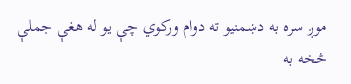موږ سره به دښمنیو ته دوام ورکوي چې یو له هغې جملې څخه به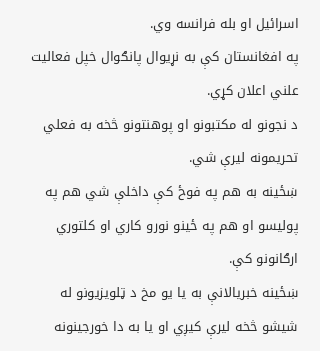اسرائیل او بله فرانسه وي.
په افغانستان کې به نړیوال پانګوال خپل فعالیت علني اعلان کړي.
د نجونو له مکتبونو او پوهنتونو څخه به فعلي تحریمونه لیرې شي.
ښځینه به هم په فوځ کې داخلې شي هم په پولیسو او هم په ځینو نورو کاري او کلتوري ارګانونو کې.
ښځینه خبریالانې به یا یو مخ د ټلویزیونو له شیشو څخه لیرې کیږي او یا به دا خورجینونه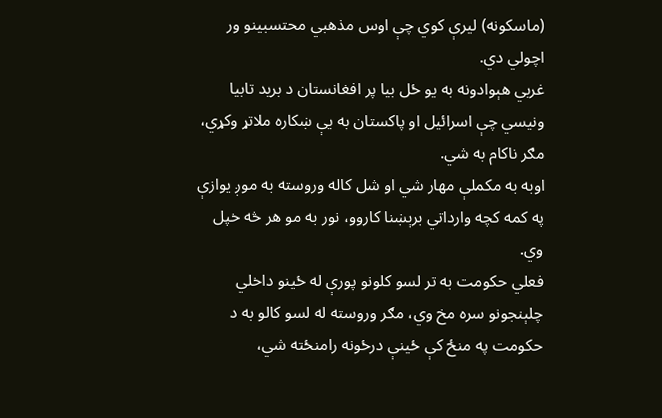(ماسکونه) لیرې کوي چې اوس مذهبي محتسبینو ور اچولي دي.
غربي هېوادونه به یو ځل بیا پر افغانستان د برید تابیا ونیسي چې اسرائیل او پاکستان به یې ښکاره ملاتړ وکړي، مګر ناکام به شي.
اوبه به مکملې مهار شي او شل کاله وروسته به موږ یوازې په کمه کچه وارداتي برېښنا کاروو، نور به مو هر څه خپل وي.
فعلي حکومت به تر لسو کلونو پورې له ځینو داخلي چلېنجونو سره مخ وي، مګر وروسته له لسو کالو به د حکومت په منځ کې ځینې درځونه رامنځته شي،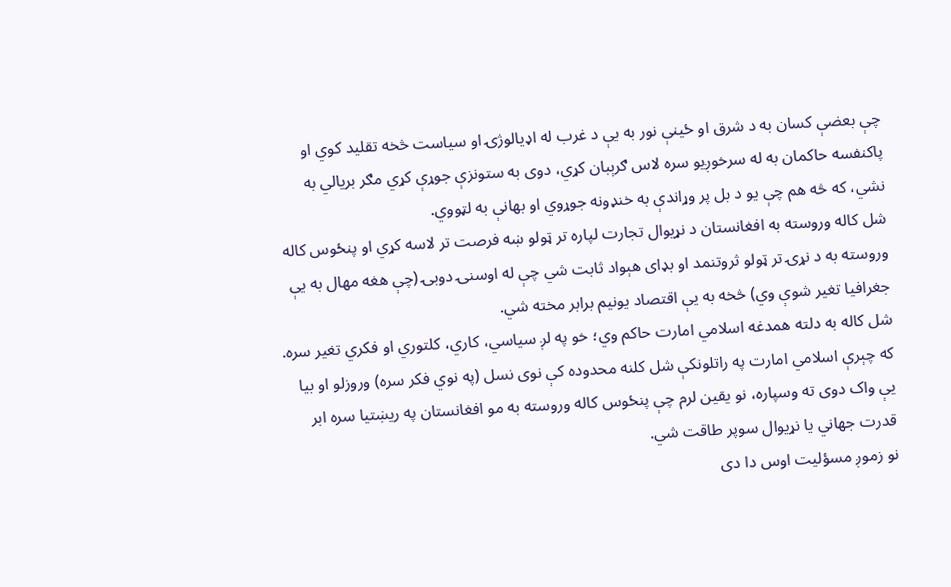چې بعضې کسان به د شرق او ځینې نور به یې د غرب له اډیالوژۍ او سیاست څخه تقلید کوي او پاکنفسه حاکمان به له سرخوږیو سره لاس ګرېبان کړي، دوی به ستونزې جوړې کړي مګر بریالي به نشي، که څه هم چې یو د بل پر وړاندې به خنډونه جوړوي او بهانې به لټووي.
شل کاله وروسته به افغانستان د نړیوال تجارت لپاره تر ټولو ښه فرصت تر لاسه کړي او پنځوس کاله وروسته به د نړۍ تر ټولو ثروتنمد او بډای هېواد ثابت شي چې له اوسنۍ دوبۍ (چې هغه مهال به یې جغرافیا تغیر شوې وي) څخه به یې اقتصاد یونیم برابر مخته شي.
شل کاله به دلته همدغه اسلامي امارت حاکم وي؛ خو په لږ سیاسي، کاري، کلتوري او فکري تغیر سره.
که چېرې اسلامي امارت په راتلونکې شل کلنه محدوده کې نوی نسل (په نوي فکر سره) وروزلو او بیا یې واک دوی ته وسپاره، نو یقین لرم چې پنځوس کاله وروسته به مو افغانستان په ریښتیا سره ابر قدرت جهاني یا نړیوال سوپر طاقت شي.
نو زموږ مسؤلیت اوس دا دی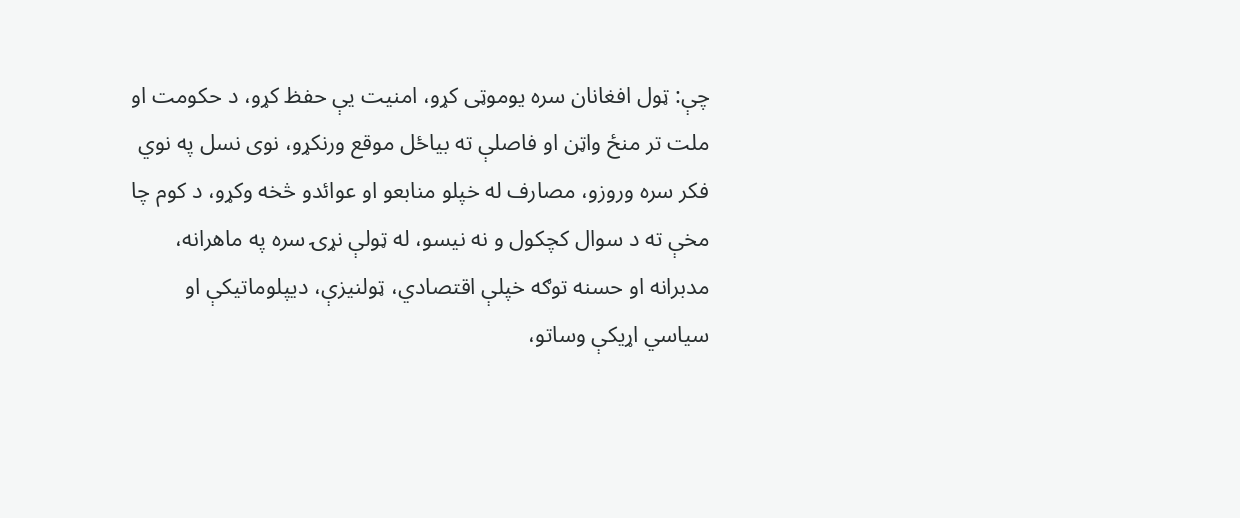چې: ټول افغانان سره یوموټی کړو، امنیت یې حفظ کړو، د حکومت او ملت تر منځ واټن او فاصلې ته بیاځل موقع ورنکړو، نوی نسل په نوي فکر سره وروزو، مصارف له خپلو منابعو او عوائدو څخه وکړو، د کوم چا مخې ته د سوال کچکول و نه نیسو، له ټولې نړۍ سره په ماهرانه، مدبرانه او حسنه توګه خپلې اقتصادي، ټولنیزې، دیپلوماتیکې او سیاسي اړيکې وساتو،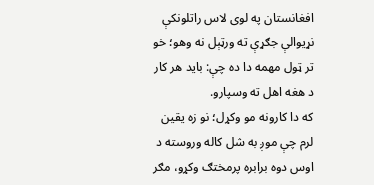افغانستان په لوی لاس راتلونکې نړیوالې جګړې ته ورټېل نه وهو؛ خو تر ټول مهمه دا ده چې: باید هر کار د هغه اهل ته وسپارو.
که دا کارونه مو وکړل؛ نو زه یقین لرم چې موږ به شل کاله وروسته د اوس دوه برابره پرمختګ وکړو، مګر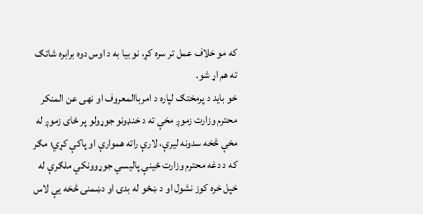که مو خلاف عمل تر سره کړ، نو بیا به د اوس دوه برابره شاتګ ته هم اړ شو.
خو باید د پرمختګ لپاره د امرباالمعروف او نهی عن المنکر محترم وزارت زموږ مخې ته د خنډونو جوړولو پر ځای زموږ له مخې څخه سدونه لیرې، لارې راته هموارې او پاکې کړي؛ مګر که د دغه محترم وزارت ځینې پالیسي جوړوونکي ملګرې له خپل خره کوز نشول او د ښځو له بدۍ او دښمنۍ څخه یې لاس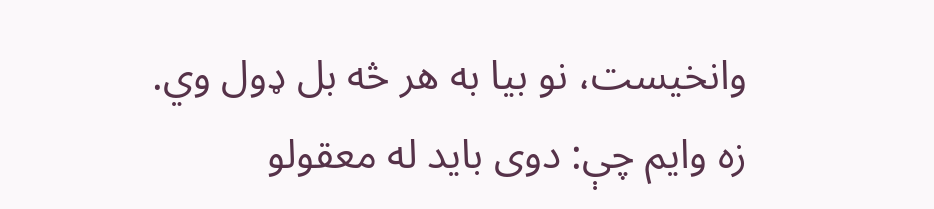وانخیست، نو بیا به هر څه بل ډول وي.
زه وایم چې: دوی باید له معقولو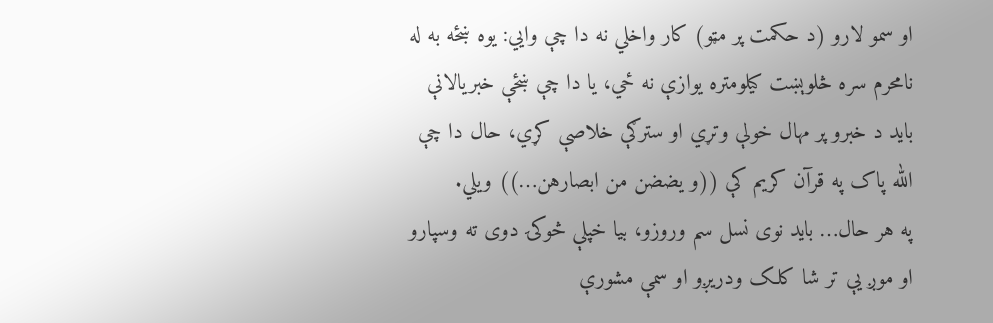او سمو لارو (د حکمت پر مټو) کار واخلي نه دا چې وایي: یوه ښځه به له نامحرم سره څلوېښت کیلومتره یوازې نه ځي، یا دا چې ښځې خبریالانې باید د خبرو پر مهال خولې وتړي او سترګې خلاصې کړي، حال دا چې الله پاک په قرآن کریم کې ((و یضضن من ابصارهن…)) ویلي.
په هر حال… باید نوی نسل سم وروزو، بیا خپلې څوکۍ دوی ته وسپارو او موږ یې تر شا کلک ودریږو او سمې مشورې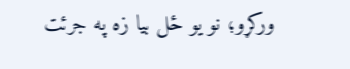ورکړو؛ نو یو ځل بیا زه په جرئت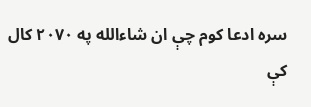سره ادعا کوم چې ان شاءالله په ۲۰۷۰ کال کې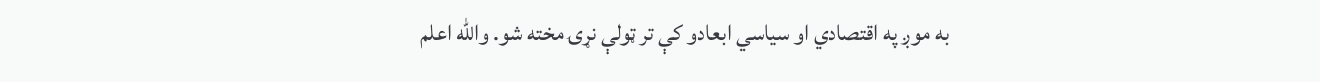به موږ په اقتصادي او سیاسي ابعادو کې تر ټولې نړۍ مخته شو. والله اعلم